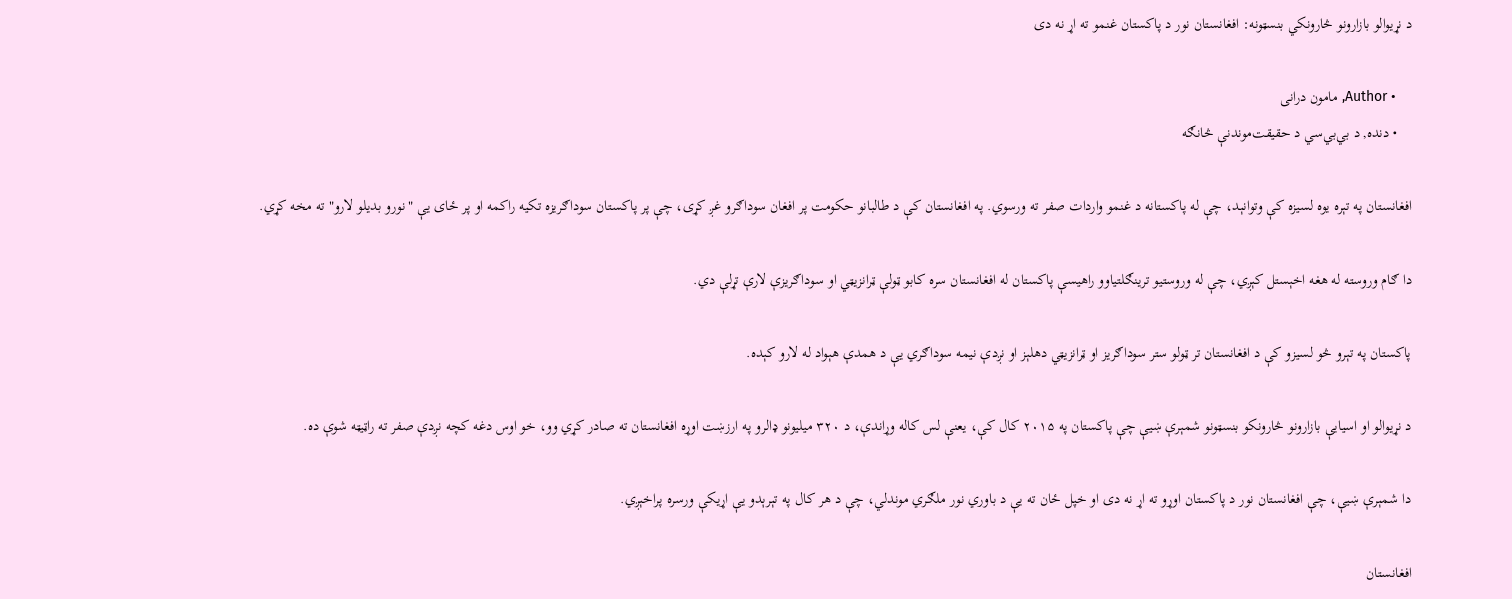د نړیوالو بازارونو څارونکي بنسټونه: افغانستان نور د پاکستان غنمو ته اړ نه دی

    • Author, مامون درانی
    • دنده, د بي‌بي‌سي د حقیقت‌موندنې څانګه

افغانستان په تېره یوه لسیزه کې وتوانېد، چې له پاکستانه د غنمو واردات صفر ته ورسوي. په افغانستان کې د طالبانو حکومت پر افغان سوداګرو غږ کړی، چې پر پاکستان سوداګریزه تکیه راکمه او پر ځای یې "نورو بدیلو لارو" ته مخه کړي.

دا ګام وروسته له هغه اخېستل کېږي، چې له وروستیو ترینګلتیاوو راهیسې پاکستان له افغانستان سره کابو ټولې ټرانزیټي او سوداګریزې لارې تړلې دي.

پاکستان په تېرو څو لسیزو کې د افغانستان تر ټولو ستر سوداګریز او ټرانزیټي دهلېز او نږدې نیمه سوداګري یې د همدې هېواد له لارو کېده.

د نړیوالو او اسیایې بازارونو څارونکو بنسټونو شمېرې ښیې چې پاکستان په ۲۰۱۵ کال کې، یعنې لس کاله وړاندې، د ۳۲۰ میلیونو ډالرو په ارزښت اوړه افغانستان ته صادر کړي‌ وو، خو اوس دغه کچه نږدې صفر ته راټیټه شوې ده.

دا شمېرې ښیې، چې افغانستان نور د پاکستان اوړو ته اړ نه دی او خپل ځان ته یې د باوري نور ملګري موندلي، چې د هر کال په تېرېدو یې اړیکې ورسره پراخېږي.

افغانستان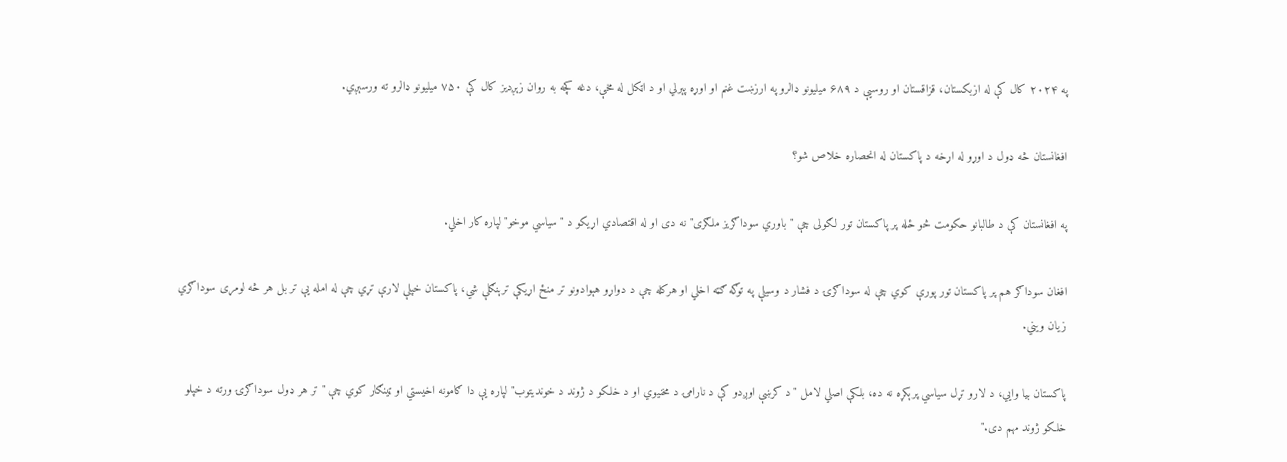په ۲۰۲۴ کال کې له ازبکستان، قزاقستان او روسیې د ۶۸۹ میلیونو ډالرو په ارزښت غنم او اوړه پېرلي او د اټکل له مخې، دغه کچه به روان زېږدیز کال کې ۷۵۰ میلیونو ډالرو ته ورسېږي‌.

افغانستان څه ډول د اوړو له اړخه د پاکستان له انحصاره خلاص شو؟

په افغانستان کې د طالبانو حکومت څو ځله پر پاکستان تور لګولی چې "باوري سوداګریز ملګری" نه دی او له اقتصادي اړیکو د "سیاسي موخو" لپاره کار اخلي.

افغان سوداګر هم پر پاکستان تور پورې کوي چې له سوداګرۍ د فشار د وسیلې په توګه ګټه اخلي او هرکله چې د دواړو هېوادونو تر منځ اړیکې ترېنګلې شي، پاکستان خپلې لارې تړي چې له امله یې تر بل هر څه لومړی سوداګري زیان ویني.

پاکستان بیا وايي، د لارو تړل سیاسي پرېکړه نه ده، بلکې اصلي لامل "د کرښې اوږدو کې د نارامۍ د مخنیوي او د خلکو د ژوند د خوندیتوب" لپاره یې دا ګامونه اخیستي او ټینګار کوي چې " تر هر ډول سوداګرۍ ورته د خپلو خلکو ژوند مهم دی."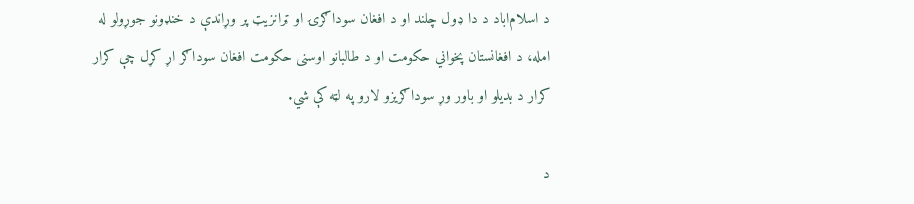د اسلام‌اباد د دا ډول چلند او د افغان سوداګرۍ او ټرانزیټ پر وړاندې د خنډونو جوړولو له امله، د افغانستان پخواني حکومت او د طالبانو اوسنی حکومت افغان سوداګر اړ کړل چې کرار کرار د بدیلو او باور وړ سوداګریزو لارو په لټه کې شي.

د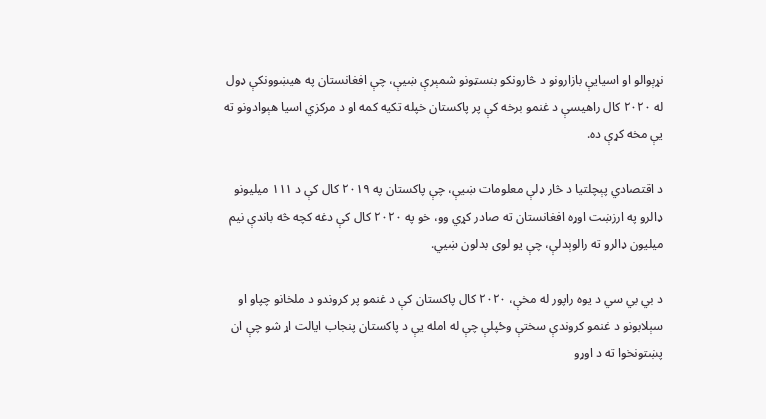نړېوالو او اسیایې بازارونو د څارونکو بنسټونو شمېرې ښیې، چې افغانستان په هیښوونکې ډول له ۲۰۲۰ کال راهیسې د غنمو برخه کې پر پاکستان خپله تکیه کمه او د مرکزي اسیا هېوادونو ته یې مخه کړې ده.

د اقتصادي پېچلتیا د څار ډلې معلومات ښیې، چې پاکستان په ۲۰۱۹ کال کې د ۱۱۱ میلیونو ډالرو په ارزښت اوړه افغانستان ته صادر کړي وو، خو په ۲۰۲۰ کال کې دغه کچه څه باندې نیم میلیون ډالرو ته رالوېدلې، چې یو لوی بدلون ښيي.

د بي بي سي د یوه راپور له مخې، ۲۰۲۰ کال پاکستان کې د غنمو پر کروندو د ملخانو چپاو او سېلابونو د غنمو کروندې سختې وځپلې چې له امله یې د پاکستان پنجاب ایالت اړ شو چې ان پښتونخوا ته د اوړو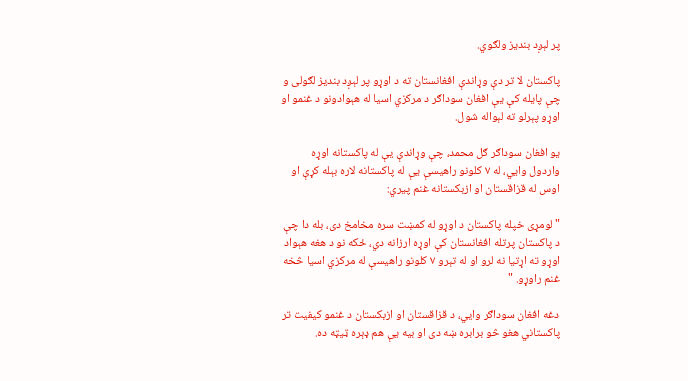پر لېږد بندیز ولګوي.

پاکستان لا تر دې وړاندې افغانستان ته د اوړو پر لېږد بندیز لګولی و چې پایله کې یې افغان سوداګر د مرکزي اسیا له هېوادونو د غنمو او اوړو پېرلو ته لېواله شول.

یو افغان سوداګر ګل محمد، چې وړاندې یې له پاکستانه اوړه واردول وایي، له ۷ کلونو راهیسې یې له پاکستانه لاره بېله کړې او اوس له قزاقستان او ازبکستانه غنم پیري:

" لومړی خپله پاکستان د اوړو له کمښت سره مخامخ دی، بله دا چې د پاکستان پرتله افغانستان کې اوړه ارزانه دي‌، ځکه نو د هغه هېواد اوړو ته اړتیا نه لرو او له تېرو ۷ کلونو راهیسې له مرکزي‌ اسیا څخه غنم راوړو. "

دغه افغان سوداګر وايي، د قزاقستان او ازبکستان د غنمو کیفیت تر پاکستاني هغو څو برابره ښه دی او بیه یې هم ډېره ټیټه ده.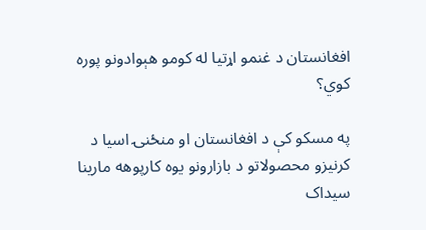افغانستان د غنمو اړتیا له کومو هېوادونو پوره کوي؟

په مسکو کې د افغانستان او منځنۍ اسیا د کرنیزو محصولاتو د بازارونو یوه کارپوهه مارینا سیداک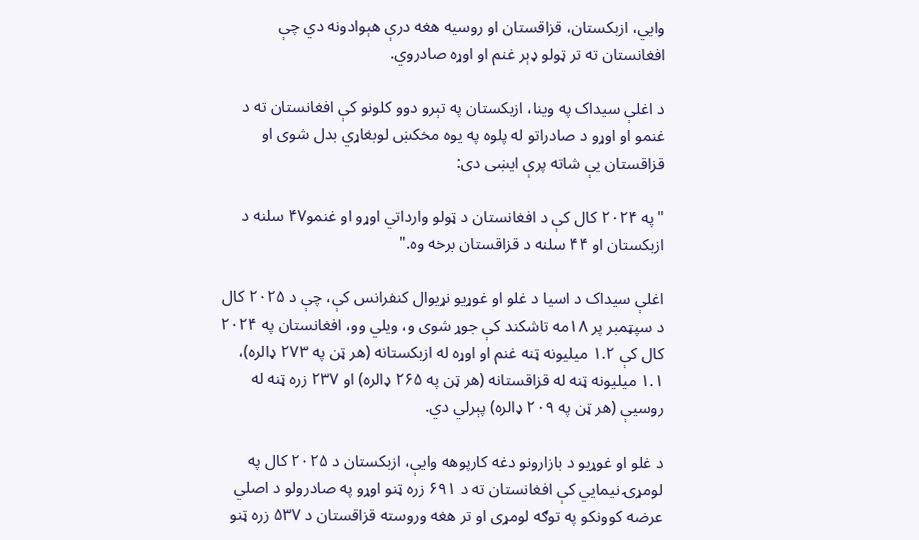وايي، ازبکستان، قزاقستان او روسیه هغه درې هېوادونه دي چې افغانستان ته تر ټولو ډېر غنم او اوړه صادروي.

د اغلې سیداک په وینا، ازبکستان په تېرو دوو کلونو کې افغانستان ته د غنمو او اوړو د صادراتو له پلوه په یوه مخکښ لوبغاړي بدل شوی او قزاقستان یې شاته پرې ایښی دی:

"په ۲۰۲۴ کال کې د افغانستان د ټولو وارداتي اوړو او غنمو۴۷ سلنه د ازبکستان او ۴۴ سلنه د قزاقستان برخه وه."

اغلې سیداک د اسیا د غلو او غوړیو نړیوال کنفرانس کې، چې د ۲۰۲۵ کال د سپټمبر پر ۱۸‌مه تاشکند کې جوړ شوی و، ویلي‌ وو، افغانستان په ۲۰۲۴ کال کې ۱.۲ میلیونه ټنه غنم او اوړه له ازبکستانه (هر ټن په ۲۷۳ ډالره)، ۱.۱ میلیونه ټنه له قزاقستانه (هر ټن په ۲۶۵ ډالره) او ۲۳۷ زره ټنه له روسیې (هر ټن په ۲۰۹ ډالره) پېرلي دي.

د غلو او غوړیو د بازارونو دغه کارپوهه وایې، ازبکستان د ۲۰۲۵ کال په لومړۍ نیمایي کې افغانستان ته د ۶۹۱ زره ټنو اوړو په صادرولو د اصلي عرضه کوونکو په توګه لومړی او تر هغه وروسته قزاقستان د ۵۳۷ زره ټنو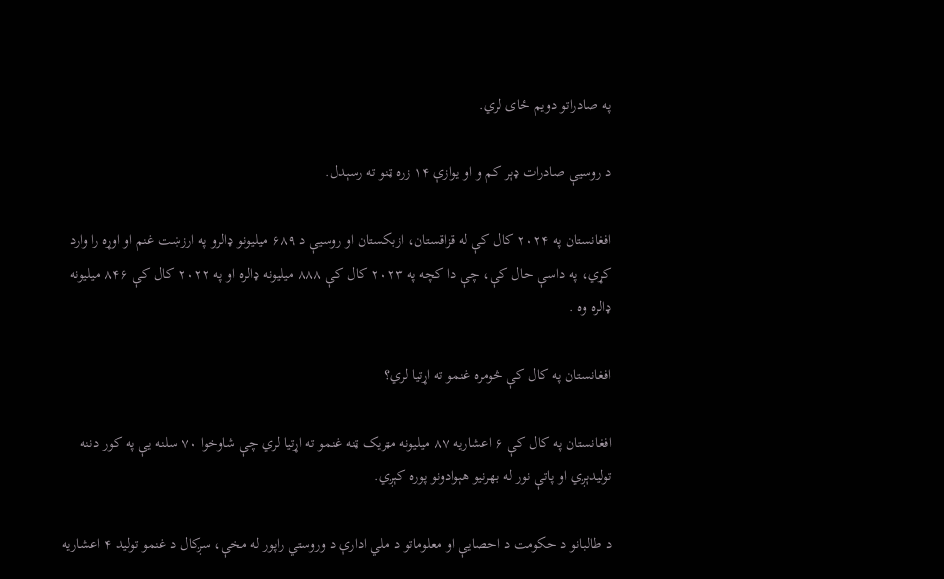په صادراتو دویم ځای لري.

د روسیې صادرات ډېر کم و او یوازې ۱۴ زره ټنو ته رسېدل.

افغانستان په ۲۰۲۴ کال کې له قزاقستان، ازبکستان او روسیې د ۶۸۹ میلیونو ډالرو په ارزښت غنم او اوړه را وارد کړي‌، په داسې حال کې، چې دا کچه په ۲۰۲۳ کال کې ۸۸۸ میلیونه ډالره او په ۲۰۲۲ کال کې ۸۴۶ میلیونه ډالره وه .

افغانستان په کال کې څومره غنمو ته اړتیا لري؟

افغانستان په کال کې ۶ اعشاریه ۸۷ میلیونه مټریک ټنه غنمو ته اړتیا لري چې شاوخوا ۷۰ سلنه یې په کور دننه تولیدېږي او پاتې نور له بهرنیو هېوادونو پوره کېږي.

د طالبانو د حکومت د احصایې او معلوماتو د ملي ادارې د وروستي راپور له مخې، سږکال د غنمو تولید ۴ اعشاریه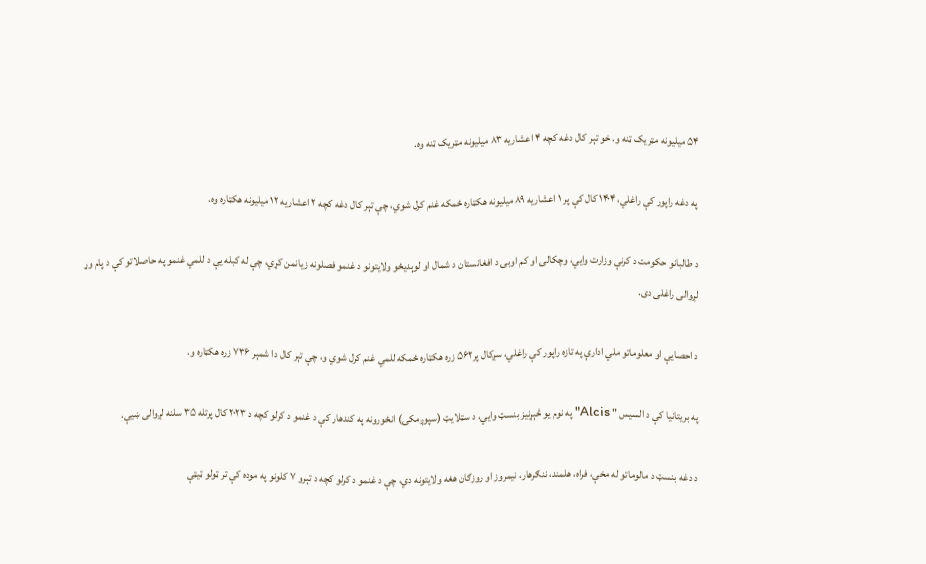۵۴ میلیونه مټریک ټنه و. خو تېر کال دغه کچه ۴ اعشاریه ۸۳ میلیونه مټریک ټنه وه.

په دغه راپور کې راغلي، ۱۴۰۴ کال کې پر ۱ اعشاریه ۸۹ میلیونه هکټاره ځمکه غنم کرل شوي‌، چې تېر کال دغه کچه ۲ اعشاریه ۱۲ میلیونه هکټاره وه.

د طالبانو حکومت د کرنې وزارت وايي، وچکالۍ او کم اوبۍ د افغانستان د شمال او لوېدیځو ولایتونو د غنمو فصلونه زیانمن کړي، چې له کبله یې د للمي غنمو په حاصلاتو کې د پام وړ لږوالی راغلی دی.

د احصایې او معلوماتو ملي ادارې په تازه راپور کې راغلي، سږکال پر۵۶۲ زره هکټاره ځمکه للمي غنم کرل شوي و، چې تېر کال دا شمېر ۷۳۶ زره هکټاره و.

په بریتانیا کې د السیس " Alcis" په نوم یو څېړنیز بنسټ وایي، د سټلایټ (سپوږمکۍ) انځورونه په کندهار کې د غنمو د کرلو کچه د ۲۰۲۳ کال پرتله ۳۵ سلنه لږوالی ښیې.

د دغه بنسټ د مالوماتو له مخې، فراه، هلمند، ننګرهار، نیمروز او روزګان هغه ولایتونه دي‌، چې د غنمو د کرلو کچه د تېرو ۷ کلونو په موده کې تر ټولو ټیټې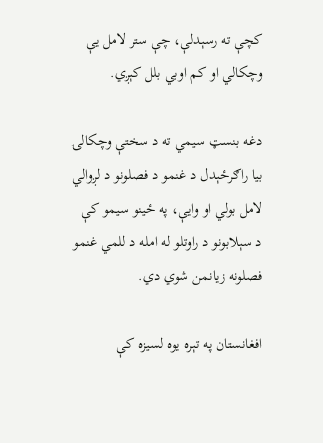کچې ته رسېدلې، چې ستر لامل یې وچکالي او کم اوبي‌ بلل کېږي.

دغه بنسټ سیمي ته د سختې وچکالۍ بیا راګرځېدل د غنمو د فصلونو د لږوالي لامل بولي او وایې، په ځینو سیمو کې د سېلابونو د راوتلو له امله د للمي غنمو فصلونه زیانمن شوي دي‌.

افغانستان په تېره یوه لسیزه کې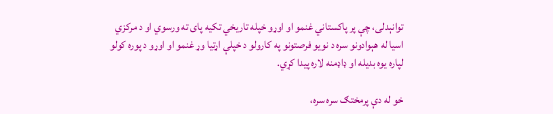توانېدلی، چې پر پاکستاني غنمو او اوړو خپله تاریخي تکیه پای ته ورسوي او د مرکزي اسیا له هېوادونو سره د نویو فرصتونو په کارولو د خپلې اړتیا وړ غنمو او اوړو د پوره کولو لپاره یوه بدیله او ډاډمنه لاره پیدا کړي.

خو له دې پرمختګ سره سره،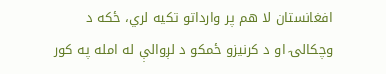افغانستان لا هم پر وارداتو تکیه لري، ځکه د وچکالۍ او د کرنیزو ځمکو د لږوالې له امله په کور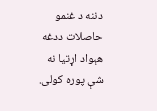دننه د غنمو حاصلات ددغه هېواد اړتیا نه شې پوره کولی.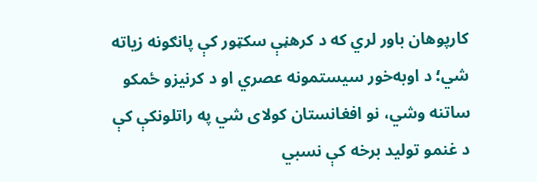کارپوهان باور لري که د کرهڼې سکټور کې پانګونه زیاته شي؛ د اوبه‌خور سیستمونه عصري او د کرنیزو ځمکو ساتنه وشي، نو افغانستان کولای شي په راتلونکې کې د غنمو تولید برخه کې نسبي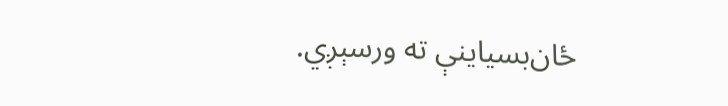ځان‌بسیاینې ته ورسېږي.